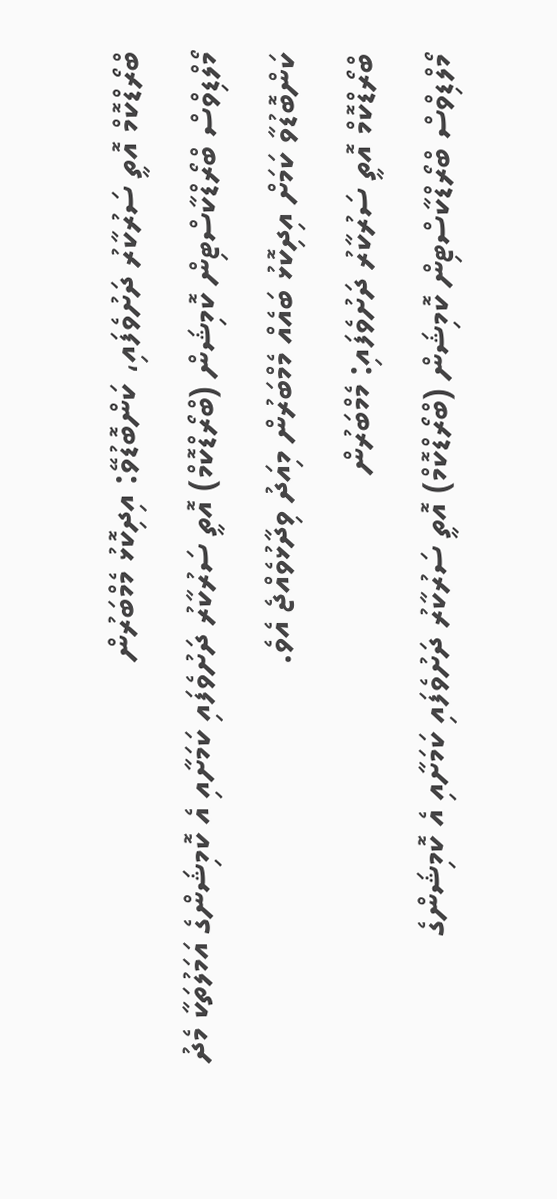ބްރޯޑްކޮމް އޮތީ ސަރުކާރު ދަށުވެފައި، ކަންބޮޑުވޭ: އިދިކޮޅު މެމްބަރުން
މޯލްޑިވްސް ބްރޯޑްކާސްޓިން ކޮމިޝަން (ބްރޯޑްކޮމް) އޮތީ ސަރުކާރު ދަށުވެފައި ކަމަށާއި އެ ކޮމިޝަންގެ އަމަލުތަކާ މެދު ކަންބޮޑުވާ ކަމަށް އިދިކޮޅު ބައެއް މެމްބަރުން މިއަދު ވިދާޅުވެއްޖެ އެވެ.
ބްރޯޑްކޮމް އޮތީ ސަރުކާރު ދަށުވެފައި: މެމްބަރުން
މޯލްޑިވްސް ބްރޯޑްކާސްޓިން ކޮމިޝަން (ބްރޯޑްކޮމް) އޮތީ ސަރުކާރު ދަށުވެފައި ކަމަށާއި އެ ކޮމިޝަންގެ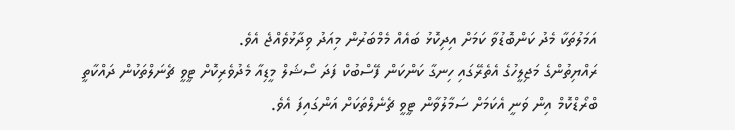އަމަލުތަކާ މެދު ކަންބޮޑުވާ ކަމަށް އިދިކޮޅު ބައެއް މެމްބަރުން މިއަދު ވިދާޅުވެއްޖެ އެވެ.
ރައްޔިތުންގެ މަޖިލީހުގެ އެތެރޭގައި ހިނގާ ކަންކަން ފޭސްބުކް ފަދަ ސޯޝަލް މީޑިއާ މެދުވެރިކޮށް ޓީވީ ޗެނަލްތަކުން ދައްކާތީ ބްރޯޑްކޮމް އިން ވަނީ އެކަމަށް ސަމާލުވާން ޓީވީ ޗެނެލްތަކަށް އަންގައިފަ އެވެ.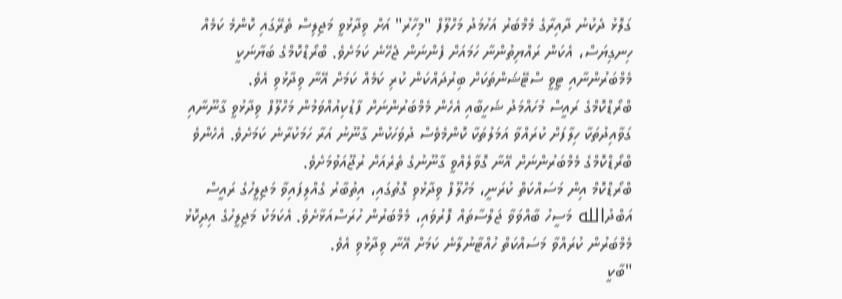ގަލޮޅު ދެކުނު ދާއިރާގެ މެމްބަރު އަހުމަދު މަހްލޫފް "މިހާރު" އަށް ވިދާޅުވީ މަޖިލިސް ތެރޭގައި ކޮންމެ ކަމެއް ހިނގިޔަސް، އެކަން ރައްޔިތުންނާ ހަމައަށް ފެންނަން ޖެހޭނެ ކަމަށެވެ. ބްރޯޑްކޮމްގެ ބަޔާނަކީ މެމްބަރުންނާއި ޓީވީ ސްޓޭޝަންތަކަށް ބިރުދައްކަން ކުރި ކަމެއް ކަމަށް އޭނާ ވިދާޅުވި އެވެ.
ބްރޯޑްކޮމްގެ ރައީސް މުހައްމަދު ޝަހީބާއި އެހެން މެމްބަރުންނަށް ފާޑުކިއުއްވަމުން މަހްލޫފް ވިދާޅުވީ ގާނޫނާއި ގަވާއިދުތަކާ ހިލާފަށް ކުރައްވާ އަމަލުތަކާ ކޮންމެވެސް ދުވަހަކުން ގާނޫނު އަރާ ހަމަކުރާނެ ކަމަށެވެ. އެހެންވެ ބްރޯޑްކޮމްގެ މެމްބަރުންނަށް އޭނާ ގޮވާލެއްވީ ގާނޫނުގެ ތެރެއަށް ރުޖޫއަވުމަށެވެ.
ބްރޯޑްކޮމް އިން މަސައްކަތް ކުރަނީ، މަހްލޫފް ވިދާޅުވި ގޮތުގައި، އިތުބާރު ގެއްލިފައިވާ މަޖިލީހުގެ ރައީސް އަބްދުالله މަސީހު ބާއްވަވާ ޖަލްސާތައް ފޮރުވައި، މެމްބަރުން ހުރަސްއަޅާށެވެ. އެކަމަކު މަޖިލީހުގެ އިދިކޮޅު މެމްބަރުން ކުރައްވާ މަސައްކަތް ހުއްޓާނުލާނެ ކަމަށް އޭނާ ވިދާޅުވި އެވެ.
"ބާކީ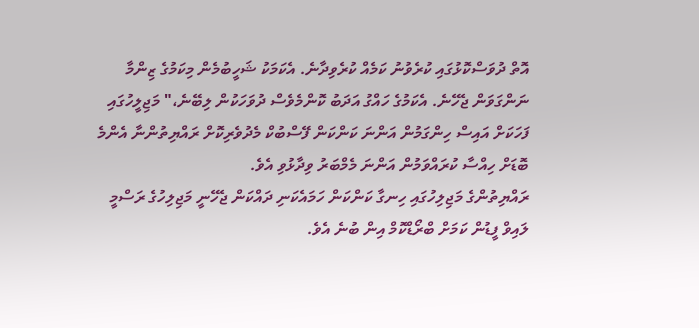އޮތް ދުވަސްކޮޅުގައި ކުރެވުނު ކަމެއް ކުރެވިދާނެ. އެކަމަކު ޝަހީބުމެން މިކަމުގެ ޒިންމާ ނަންގަވަން ޖެހޭނެ. އެކަމުގެ ހައްގު އަދަބު ކޮންމެވެސް ދުވަހަކުން ލިބޭނެ،" މަޖިލީހުގައި ފަހަކަށް އައިސް ހިންގަމުން އަންނަ ކަންކަން ފޭސްބުކް މެދުވެރިކޮށް ރައްޔިތުންނާ އެންމެ ބޮޑަށް ހިއްސާ ކުރައްވަމުން އަންނަ މެމްބަރު ވިދާޅުވި އެވެ.
ރައްޔިތުންގެ މަޖިލިހުގައި ހިނގާ ކަންކަން ހަމައެކަނި ދައްކަން ޖެހޭނީ މަޖިލިހުގެ ރަސްމީ ލައިވް ފީޑުން ކަމަށް ބްރޯޑްކޮމް އިން ބުނެ އެވެ.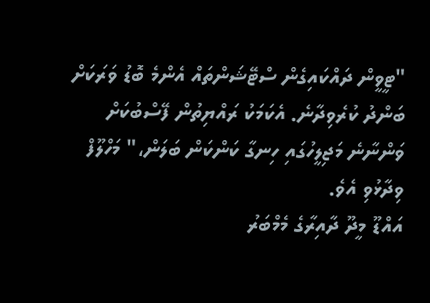"ޓީވީން ދައްކައިގެން ސްޓޭޝަންތައް އެންމެ ބޮޑު ވަރަކަށް ބަންދު ކުރެވިދާނެ. އެކަމަކު ރައްޔިތުން ފޭސްބުކަށް ވަންނާނެ މަޖިލީހުގައި ހިނގާ ކަންކަން ބަލަން،" މަހްލޫފް ވިދާޅުވި އެވެ.
އައްޑޫ މީދޫ ދާއިރާގެ މެމްބަރު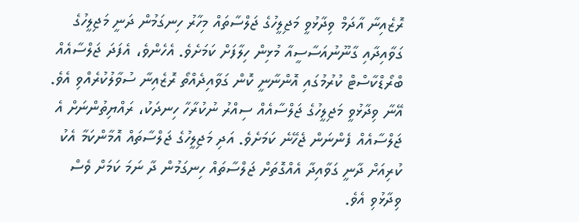ރޮޒެއިނާ އާދަމް ވިދާޅުވީ މަޖިލީހުގެ ޖަލްސާތައް މިހާރު ހިނގަމުން ދަނީ މަޖިލީހުގެ ގަވާއިދާއި ގާނޫނުއަސާސީއާ މުޅިން ހިލާފަށް ކަމަށެވެ. އެހެންވެ، އެފަދަ ޖަލްސާއެއް ބްރޯޑްކާސްޓް ކުރުމުގައި އޮންނާނީ ކޮން ގަވާއިދެއްތޯ ރޮޒެއިނާ ސުވާލުކުރެއްވި އެވެ.
އޭނާ ވިދާޅުވީ މަޖިލީހުގެ ޖަލްސާއެއް ސިއްރު ނުކުރާހާ ހިނދަކު، ރައްޔިތުންނަށް އެ ޖަލްސާއެއް ފެންނަން ޖެހޭނެ ކަމަށެވެ. އަދި މަޖިލީހުގެ ޖަލްސާތައް އޮމާންކަމާ އެކު ކުރިއަށް ދާނީ ގަވާއިދާ އެއްގޮތަށް ޖަލްސާތައް ހިނގަމުން ދާ ނަމަ ކަމަށް ވެސް ވިދާޅުވި އެވެ.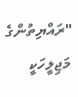"ރައްޔިތުންގެ މަޖިލީހަކީ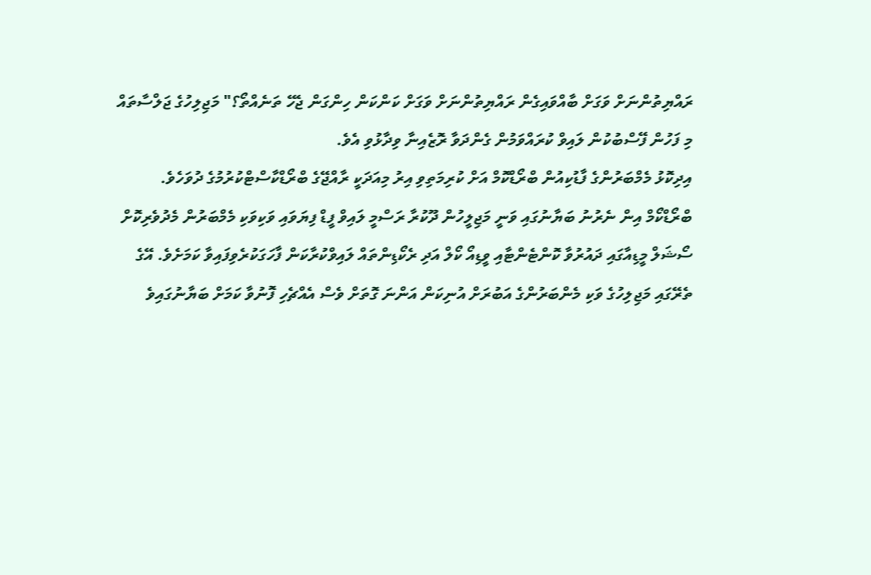ރައްޔިތުންނަށް ވަގަށް ބާއްވައިގެން ރައްޔިތުންނަށް ވަގަށް ކަންކަން ހިންގަން ޖެހޭ ތަނެއްތޯ؟" މަޖިލިހުގެ ޖަލްސާތައް މި ފަހުން ފޭސްބުކުން ލައިވް ކުރައްވަމުން ގެންދަވާ ރޮޒެއިނާ ވިދާޅުވި އެވެ.
އިދިކޮޅު މެމްބަރުންގެ ފާޑުކިއުން ބްރޯޑްކޮމް އަށް ކުރިމަތިވި އިރު މިއަދަކީ ރާއްޖޭގެ ބްރޯޑްކާސްޓްކުރުމުގެ ދުވަހެވެ.
ބްރޯޑްކޯމް އިން ނެރުނު ބަޔާނުގައި ވަނީ މަޖިލީހުން ދޫކުރާ ރަސްމީ ލައިވް ފީޑް ފިޔަވައި ވަކިވަކި މެމްބަރުން މެދުވެރިކޮށް ސޯޝަލް މީޑިއާގައި ދައުރުވާ ކޮންޓެންޓާއި ވީޑިއޯ ކޯލް އަދި ރެކޯޑިންތައް ލައިވްކުރާކަން ފާހަގަކުރެވިފައިވާ ކަމަށެވެ. އޭގެ ތެރޭގައި މަޖިލިހުގެ ވަކި މެންބަރުންގެ އަބުރަށް އުނިކަން އަންނަ ގޮތަށް ވެސް އެއްޗެހި ފޮނުވާ ކަމަށް ބަޔާނުގައިވެ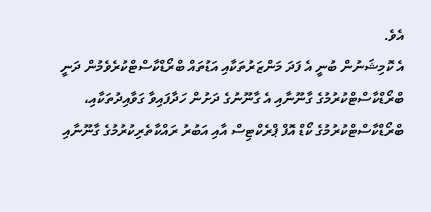އެވެ.
އެ ކޮމިޝަނުން ބުނީ އެ ފަދަ މަންޒަރުތަކާއި އަޑުތައް ބްރޯޑްކާސްޓްކުރެވެމުން ދަނީ ބްރޯޑްކާސްޓްކުރުމުގެ ގާނޫނާއި އެ ގާނޫނުގެ ދަށުން ހަދާފައިވާ ގަވާއިދުތަކާއި، ބްރޯޑްކާސްޓްކުރުމުގެ ކޯޑް އޮފް ޕްރެކްޓިސް އާއި އަބުރު ރައްކާތެރިކުރުމުގެ ގާނޫނާއި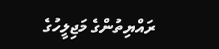ރައްޔިތުންގެ މަޖިލީހުގެ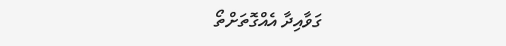ގަވާއިދާ އެއްގޮތަށްތޯ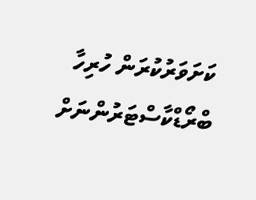ކަށަވަރުކުރަން ހުރިހާ ބްރޯޑްކާސްޓަރުންނަށް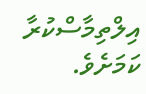އިލްތިމާސްކުރާ ކަމަށެވެ.